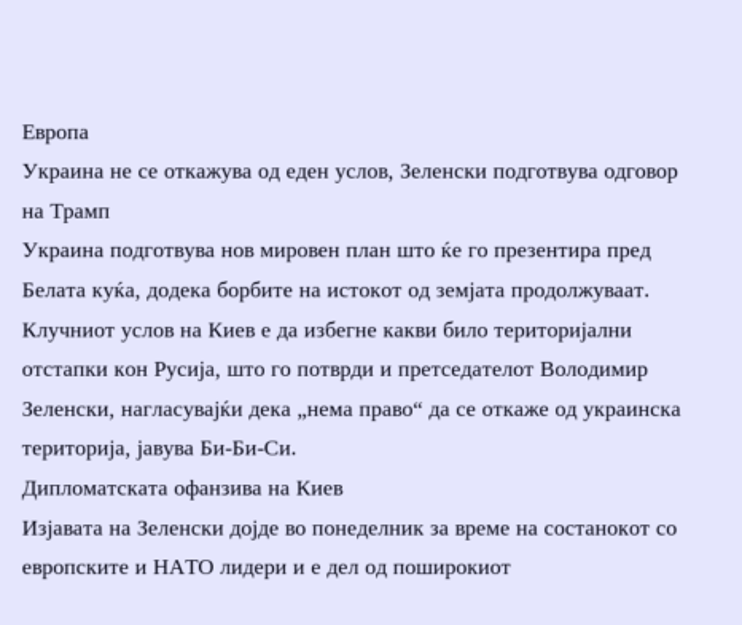Европа
Украина не се откажува од еден услов, Зеленски подготвува одговор на Трамп
Украина подготвува нов мировен план што ќе го презентира пред Белата куќа, додека борбите на истокот од земјата продолжуваат. Клучниот услов на Киев е да избегне какви било територијални отстапки кон Русија, што го потврди и претседателот Володимир Зеленски, нагласувајќи дека „нема право“ да се откаже од украинска територија, јавува Би-Би-Си.
Дипломатската офанзива на Киев
Изјавата на Зеленски дојде во понеделник за време на состанокот со европските и НАТО лидери и е дел од поширокиот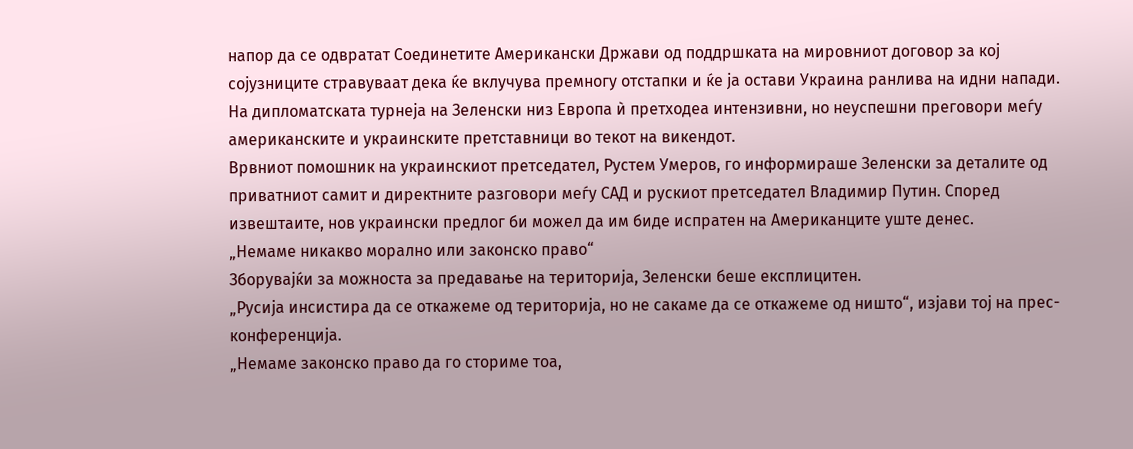напор да се одвратат Соединетите Американски Држави од поддршката на мировниот договор за кој сојузниците стравуваат дека ќе вклучува премногу отстапки и ќе ја остави Украина ранлива на идни напади.
На дипломатската турнеја на Зеленски низ Европа ѝ претходеа интензивни, но неуспешни преговори меѓу американските и украинските претставници во текот на викендот.
Врвниот помошник на украинскиот претседател, Рустем Умеров, го информираше Зеленски за деталите од приватниот самит и директните разговори меѓу САД и рускиот претседател Владимир Путин. Според извештаите, нов украински предлог би можел да им биде испратен на Американците уште денес.
„Немаме никакво морално или законско право“
Зборувајќи за можноста за предавање на територија, Зеленски беше експлицитен.
„Русија инсистира да се откажеме од територија, но не сакаме да се откажеме од ништо“, изјави тој на прес-конференција.
„Немаме законско право да го сториме тоа,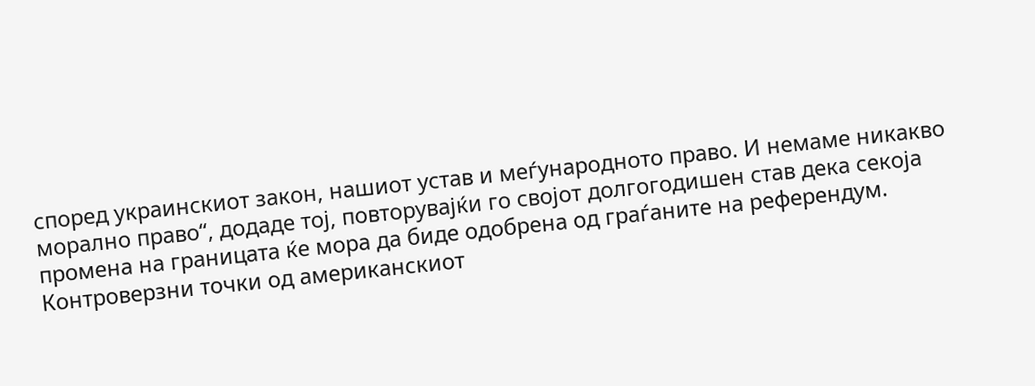според украинскиот закон, нашиот устав и меѓународното право. И немаме никакво морално право“, додаде тој, повторувајќи го својот долгогодишен став дека секоја промена на границата ќе мора да биде одобрена од граѓаните на референдум.
Контроверзни точки од американскиот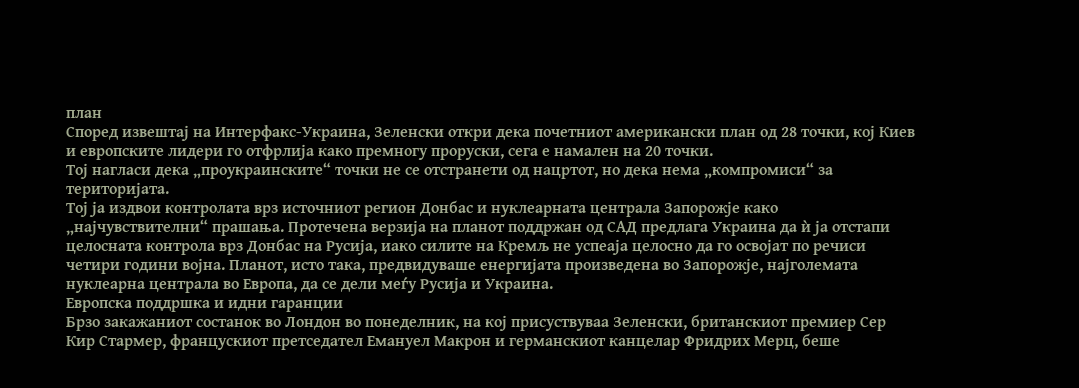план
Според извештај на Интерфакс-Украина, Зеленски откри дека почетниот американски план од 28 точки, кој Киев и европските лидери го отфрлија како премногу проруски, сега е намален на 20 точки.
Тој нагласи дека „проукраинските“ точки не се отстранети од нацртот, но дека нема „компромиси“ за територијата.
Тој ја издвои контролата врз источниот регион Донбас и нуклеарната централа Запорожје како „најчувствителни“ прашања. Протечена верзија на планот поддржан од САД предлага Украина да ѝ ја отстапи целосната контрола врз Донбас на Русија, иако силите на Кремљ не успеаја целосно да го освојат по речиси четири години војна. Планот, исто така, предвидуваше енергијата произведена во Запорожје, најголемата нуклеарна централа во Европа, да се дели меѓу Русија и Украина.
Европска поддршка и идни гаранции
Брзо закажаниот состанок во Лондон во понеделник, на кој присуствуваа Зеленски, британскиот премиер Сер Кир Стармер, францускиот претседател Емануел Макрон и германскиот канцелар Фридрих Мерц, беше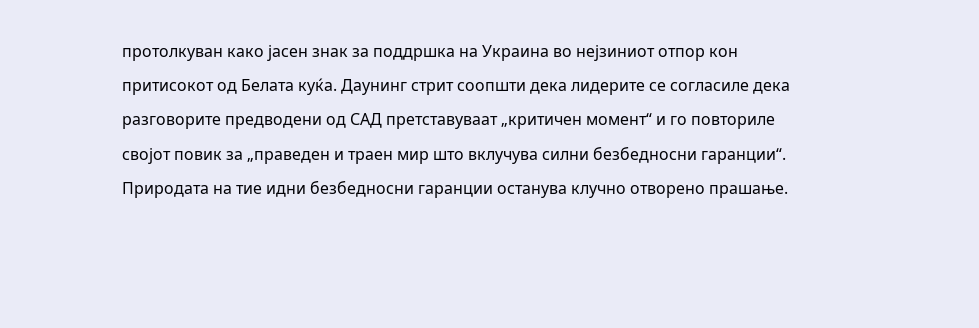протолкуван како јасен знак за поддршка на Украина во нејзиниот отпор кон притисокот од Белата куќа. Даунинг стрит соопшти дека лидерите се согласиле дека разговорите предводени од САД претставуваат „критичен момент“ и го повториле својот повик за „праведен и траен мир што вклучува силни безбедносни гаранции“.
Природата на тие идни безбедносни гаранции останува клучно отворено прашање.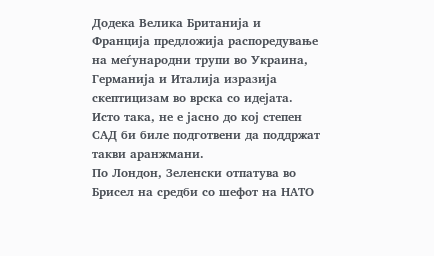Додека Велика Британија и Франција предложија распоредување на меѓународни трупи во Украина, Германија и Италија изразија скептицизам во врска со идејата. Исто така, не е јасно до кој степен САД би биле подготвени да поддржат такви аранжмани.
По Лондон, Зеленски отпатува во Брисел на средби со шефот на НАТО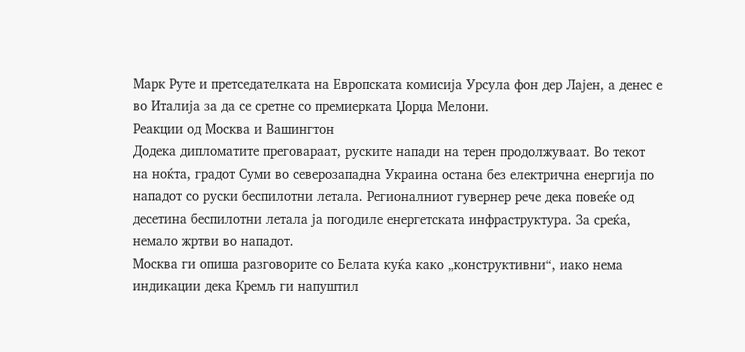Марк Руте и претседателката на Европската комисија Урсула фон дер Лајен, а денес е во Италија за да се сретне со премиерката Џорџа Мелони.
Реакции од Москва и Вашингтон
Додека дипломатите преговараат, руските напади на терен продолжуваат. Во текот на ноќта, градот Суми во северозападна Украина остана без електрична енергија по нападот со руски беспилотни летала. Регионалниот гувернер рече дека повеќе од десетина беспилотни летала ја погодиле енергетската инфраструктура. За среќа, немало жртви во нападот.
Москва ги опиша разговорите со Белата куќа како „конструктивни“, иако нема индикации дека Кремљ ги напуштил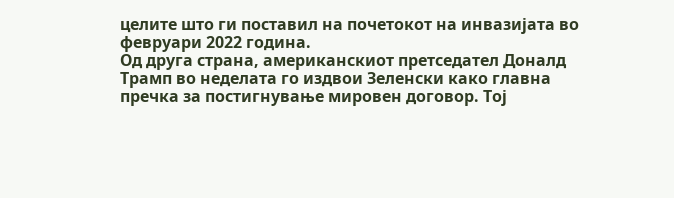целите што ги поставил на почетокот на инвазијата во февруари 2022 година.
Од друга страна, американскиот претседател Доналд Трамп во неделата го издвои Зеленски како главна пречка за постигнување мировен договор. Тој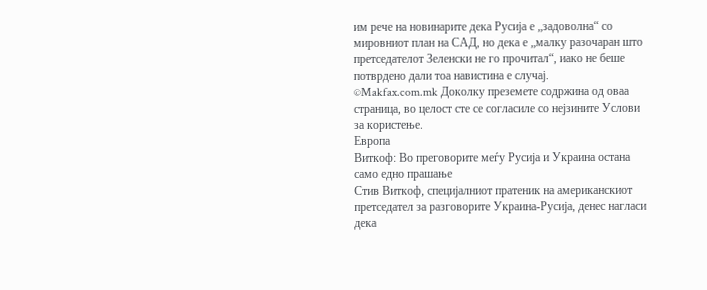им рече на новинарите дека Русија е „задоволна“ со мировниот план на САД, но дека е „малку разочаран што претседателот Зеленски не го прочитал“, иако не беше потврдено дали тоа навистина е случај.
©Makfax.com.mk Доколку преземете содржина од оваа страница, во целост сте се согласиле со нејзините Услови за користење.
Европа
Виткоф: Во преговорите меѓу Русија и Украина остана само едно прашање
Стив Виткоф, специјалниот пратеник на американскиот претседател за разговорите Украина-Русија, денес нагласи дека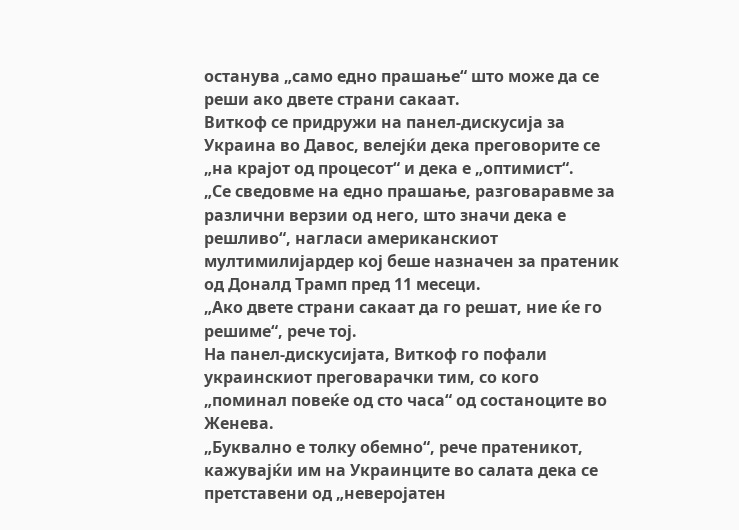останува „само едно прашање“ што може да се реши ако двете страни сакаат.
Виткоф се придружи на панел-дискусија за Украина во Давос, велејќи дека преговорите се „на крајот од процесот“ и дека е „оптимист“.
„Се сведовме на едно прашање, разговаравме за различни верзии од него, што значи дека е решливо“, нагласи американскиот мултимилијардер кој беше назначен за пратеник од Доналд Трамп пред 11 месеци.
„Ако двете страни сакаат да го решат, ние ќе го решиме“, рече тој.
На панел-дискусијата, Виткоф го пофали украинскиот преговарачки тим, со кого „поминал повеќе од сто часа“ од состаноците во Женева.
„Буквално е толку обемно“, рече пратеникот, кажувајќи им на Украинците во салата дека се претставени од „неверојатен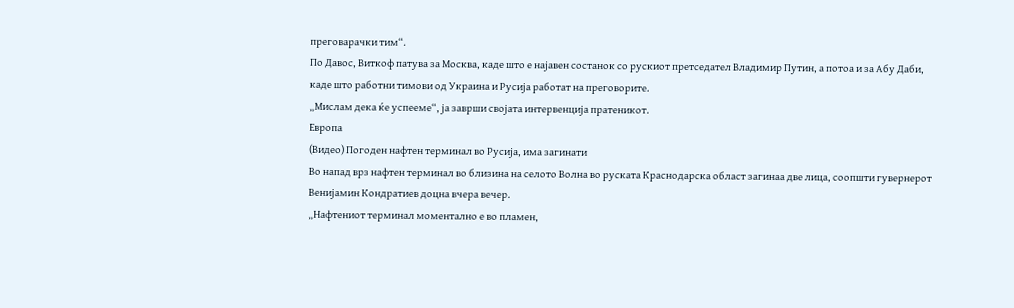преговарачки тим“.
По Давос, Виткоф патува за Москва, каде што е најавен состанок со рускиот претседател Владимир Путин, а потоа и за Абу Даби, каде што работни тимови од Украина и Русија работат на преговорите.
„Мислам дека ќе успееме“, ја заврши својата интервенција пратеникот.
Европа
(Видео) Погоден нафтен терминал во Русија, има загинати
Во напад врз нафтен терминал во близина на селото Волна во руската Краснодарска област загинаа две лица, соопшти гувернерот Венијамин Кондратиев доцна вчера вечер.
„Нафтениот терминал моментално е во пламен,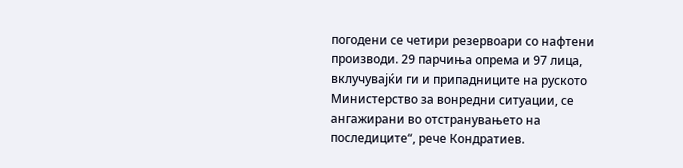погодени се четири резервоари со нафтени производи. 29 парчиња опрема и 97 лица, вклучувајќи ги и припадниците на руското Министерство за вонредни ситуации, се ангажирани во отстранувањето на последиците“, рече Кондратиев.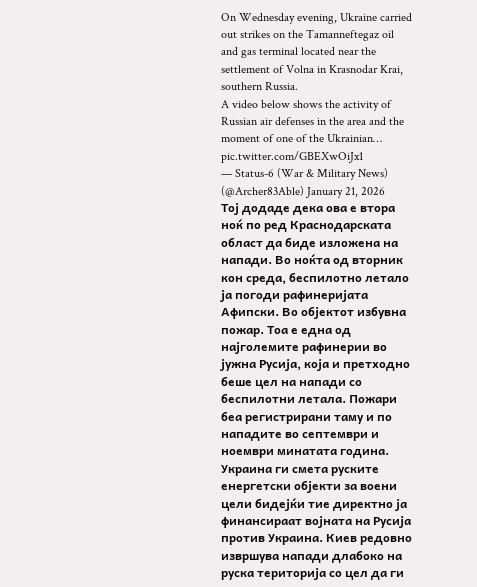On Wednesday evening, Ukraine carried out strikes on the Tamanneftegaz oil and gas terminal located near the settlement of Volna in Krasnodar Krai, southern Russia.
A video below shows the activity of Russian air defenses in the area and the moment of one of the Ukrainian… pic.twitter.com/GBEXwOiJx1
— Status-6 (War & Military News) (@Archer83Able) January 21, 2026
Тој додаде дека ова е втора ноќ по ред Краснодарската област да биде изложена на напади. Во ноќта од вторник кон среда, беспилотно летало ја погоди рафинеријата Афипски. Во објектот избувна пожар. Тоа е една од најголемите рафинерии во јужна Русија, која и претходно беше цел на напади со беспилотни летала. Пожари беа регистрирани таму и по нападите во септември и ноември минатата година.
Украина ги смета руските енергетски објекти за воени цели бидејќи тие директно ја финансираат војната на Русија против Украина. Киев редовно извршува напади длабоко на руска територија со цел да ги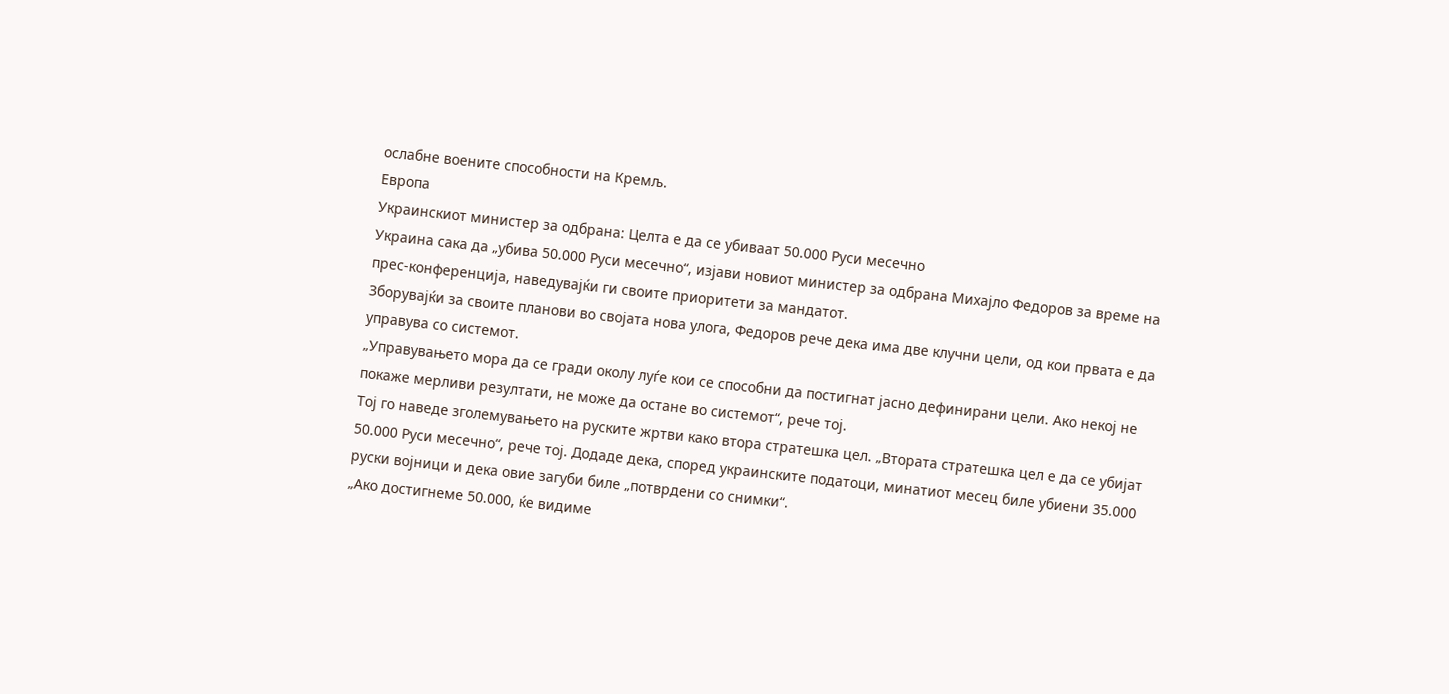ослабне воените способности на Кремљ.
Европа
Украинскиот министер за одбрана: Целта е да се убиваат 50.000 Руси месечно
Украина сака да „убива 50.000 Руси месечно“, изјави новиот министер за одбрана Михајло Федоров за време на прес-конференција, наведувајќи ги своите приоритети за мандатот.
Зборувајќи за своите планови во својата нова улога, Федоров рече дека има две клучни цели, од кои првата е да управува со системот.
„Управувањето мора да се гради околу луѓе кои се способни да постигнат јасно дефинирани цели. Ако некој не покаже мерливи резултати, не може да остане во системот“, рече тој.
Тој го наведе зголемувањето на руските жртви како втора стратешка цел. „Втората стратешка цел е да се убијат 50.000 Руси месечно“, рече тој. Додаде дека, според украинските податоци, минатиот месец биле убиени 35.000 руски војници и дека овие загуби биле „потврдени со снимки“.
„Ако достигнеме 50.000, ќе видиме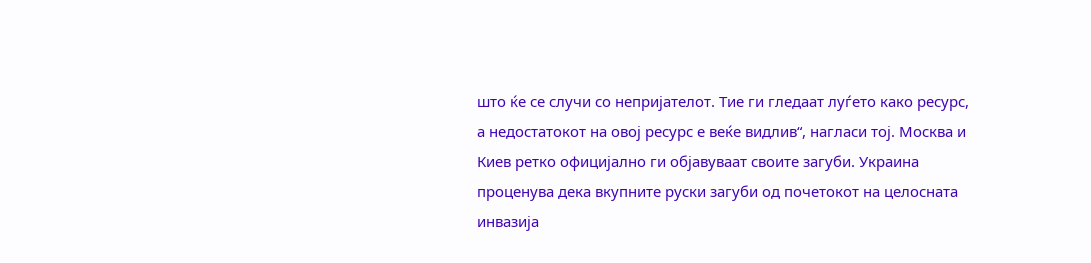што ќе се случи со непријателот. Тие ги гледаат луѓето како ресурс, а недостатокот на овој ресурс е веќе видлив“, нагласи тој. Москва и Киев ретко официјално ги објавуваат своите загуби. Украина проценува дека вкупните руски загуби од почетокот на целосната инвазија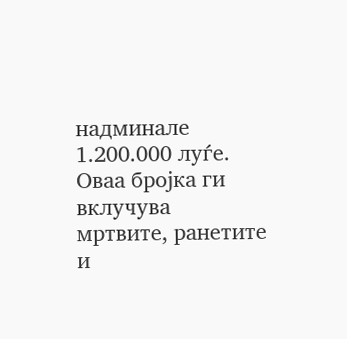надминале 1.200.000 луѓе. Оваа бројка ги вклучува мртвите, ранетите и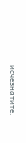исчезнатите.